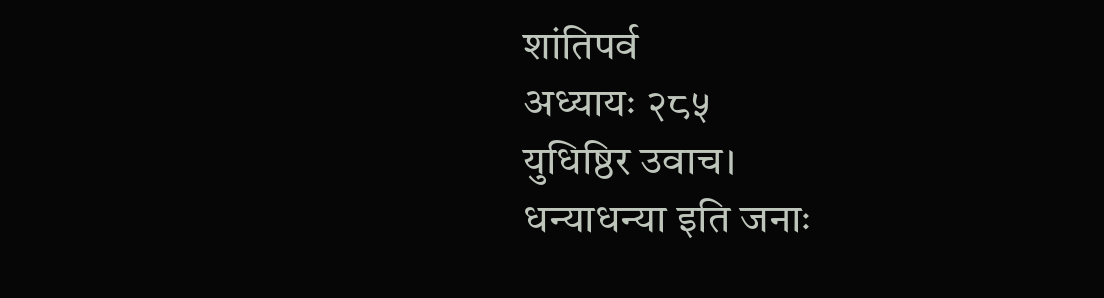शांतिपर्व
अध्यायः २८५
युधिष्ठिर उवाच।
धन्याधन्या इति जनाः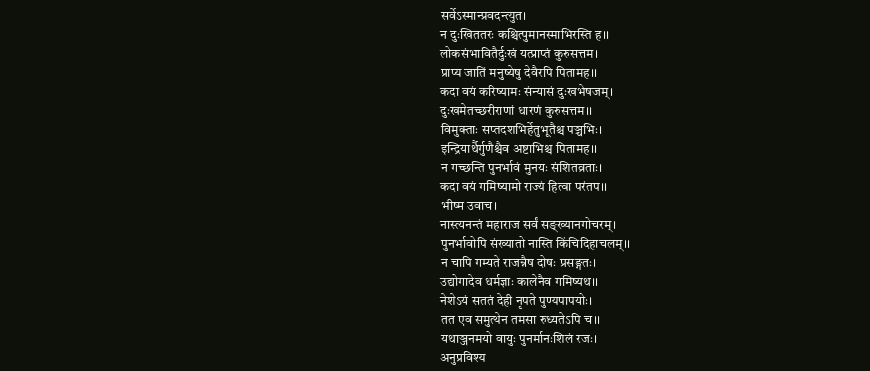सर्वेऽस्मान्प्रवदन्त्युत।
न दुःखिततरः कश्चित्पुमानस्माभिरस्ति ह।।
लोकसंभावितैर्दुःखं यत्प्राप्तं कुरुसत्तम।
प्राप्य जातिं मनुष्येषु देवैरपि पितामह।।
कदा वयं करिष्यामः संन्यासं दुःखभेषजम्।
दुःखमेतच्छरीराणां धारणं कुरुसत्तम।।
विमुक्ताः सप्तदशभिर्हेतुभूतैश्च पञ्चभिः।
इन्द्रियार्थैर्गुणैश्चैव अष्टाभिश्च पितामह।।
न गच्छन्ति पुनर्भावं मुनयः संशितव्रताः।
कदा वयं गमिष्यामो राज्यं हित्वा परंतप।।
भीष्म उवाच।
नास्त्यनन्तं महाराज सर्वं सङ्ख्यानगोचरम्।
पुनर्भावोपि संख्यातो नास्ति किंचिदिहाचलम्।।
न चापि गम्यते राजन्नैष दोषः प्रसङ्गतः।
उद्योगादेव धर्मज्ञाः कालेनैव गमिष्यथ।।
नेशेऽयं सततं देही नृपते पुण्यपापयोः।
तत एव समुत्थेन तमसा रुध्यतेऽपि च।।
यथाञ्जनमयो वायुः पुनर्मानःशिलं रजः।
अनुप्रविश्य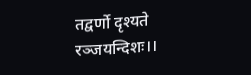तद्वर्णो दृश्यते रञ्जयन्दिशः।।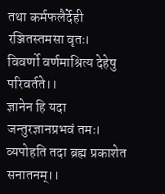तथा कर्मफलैर्देही रञ्जितस्तमसा वृतः।
विवर्णो वर्णमाश्रित्य देहेषु परिवर्तते।।
ज्ञानेन हि यदा जन्तुरज्ञानप्रभवं तमः।
व्यपोहति तदा ब्रह्म प्रकाशेत सनातनम्।।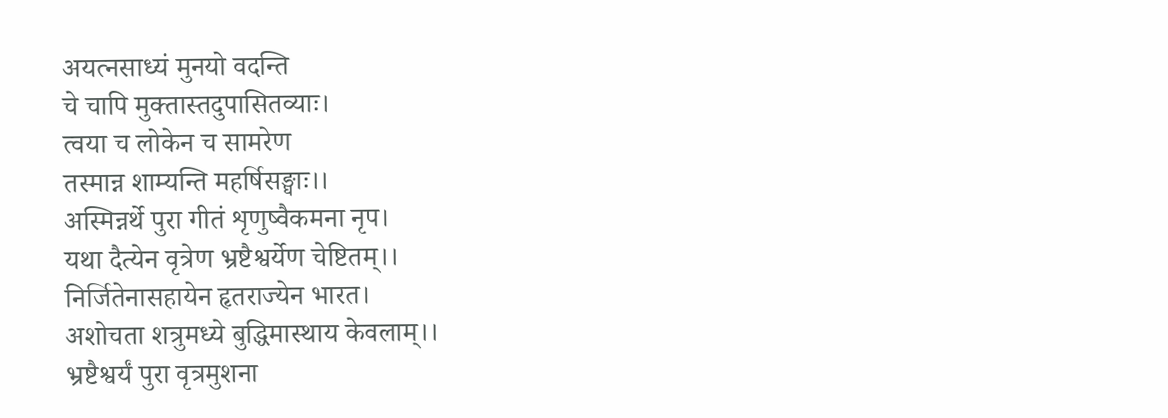अयत्नसाध्यं मुनयो वदन्ति
चे चापि मुक्तास्तदुपासितव्याः।
त्वया च लोकेन च सामरेण
तस्मान्न शाम्यन्ति महर्षिसङ्घाः।।
अस्मिन्नर्थे पुरा गीतं शृणुष्वैकमना नृप।
यथा दैत्येन वृत्रेण भ्रष्टैश्वर्येण चेष्टितम्।।
निर्जितेनासहायेन हृतराज्येन भारत।
अशोचता शत्रुमध्ये बुद्धिमास्थाय केवलाम्।।
भ्रष्टैश्वर्यं पुरा वृत्रमुशना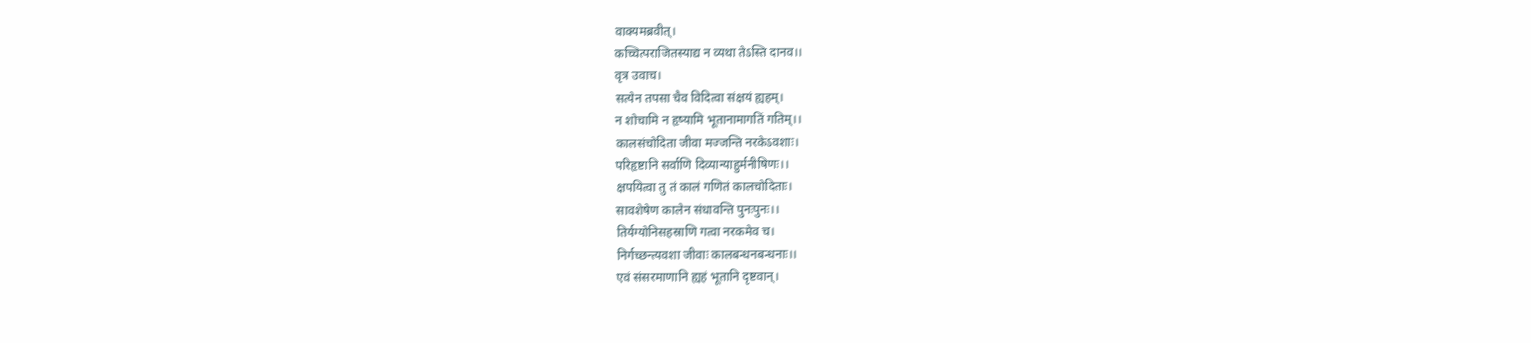वाक्यमब्रवीत्।
कच्चित्पराजितस्याद्य न व्यथा तेऽस्ति दानव।।
वृत्र उवाच।
सत्येन तपसा चैव विदित्वा संक्षयं ह्यहम्।
न शोचामि न हृष्यामि भूतानामागतिं गतिम्।।
कालसंचोदिता जीवा मज्जन्ति नरकेऽवशाः।
परिहृष्टानि सर्वाणि दिव्यान्याहुर्मनीषिणः।।
क्षपयित्वा तु तं कालं गणितं कालचोदिताः।
सावशेषेण कालेन संधावन्ति पुनःपुनः।।
तिर्यग्योनिसहस्राणि गत्वा नरकमेव च।
निर्गच्छन्त्यवशा जीवाः कालबन्धनबन्धनाः।।
एवं संसरमाणानि ह्यहं भूतानि दृष्टवान्।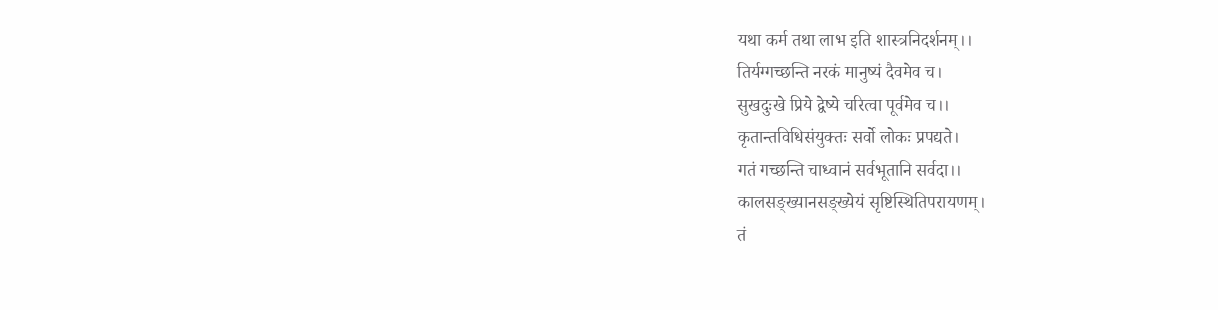यथा कर्म तथा लाभ इति शास्त्रनिदर्शनम्।।
तिर्यग्गच्छन्ति नरकं मानुष्यं दैवमेव च।
सुखदुःखे प्रिये द्वेष्ये चरित्वा पूर्वमेव च।।
कृतान्तविधिसंयुक्तः सर्वो लोकः प्रपद्यते।
गतं गच्छन्ति चाध्वानं सर्वभूतानि सर्वदा।।
कालसङ्ख्यानसङ्ख्येयं सृष्टिस्थितिपरायणम्।
तं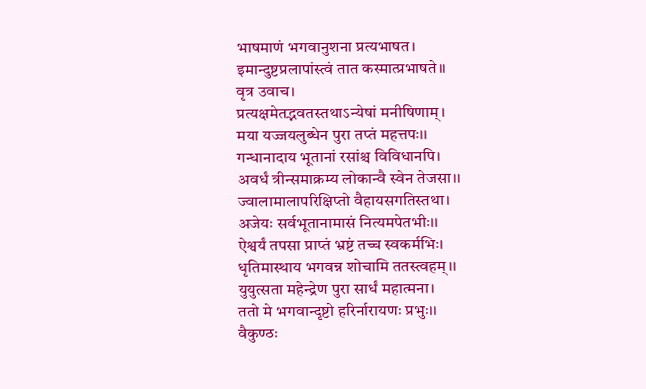भाषमाणं भगवानुशना प्रत्यभाषत।
इमान्दुष्टप्रलापांस्त्वं तात कस्मात्प्रभाषते।।
वृत्र उवाच।
प्रत्यक्षमेतद्भवतस्तथाऽन्येषां मनीषिणाम्।
मया यज्जयलुब्धेन पुरा तप्तं महत्तपः।।
गन्धानादाय भूतानां रसांश्च विविधानपि।
अवर्धं त्रीन्समाक्रम्य लोकान्वै स्वेन तेजसा।।
ज्वालामालापरिक्षिप्तो वैहायसगतिस्तथा।
अजेयः सर्वभूतानामासं नित्यमपेतभीः।।
ऐश्वर्यं तपसा प्राप्तं भ्रष्टं तच्च स्वकर्मभिः।
धृतिमास्थाय भगवन्न शोचामि ततस्त्वहम्।।
युयुत्सता महेन्द्रेण पुरा सार्धं महात्मना।
ततो मे भगवान्दृष्टो हरिर्नारायणः प्रभुः।।
वैकुण्ठः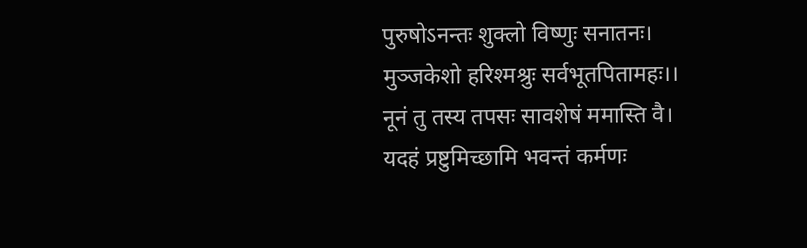पुरुषोऽनन्तः शुक्लो विष्णुः सनातनः।
मुञ्जकेशो हरिश्मश्रुः सर्वभूतपितामहः।।
नूनं तु तस्य तपसः सावशेषं ममास्ति वै।
यदहं प्रष्टुमिच्छामि भवन्तं कर्मणः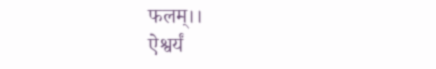फलम्।।
ऐश्वर्यं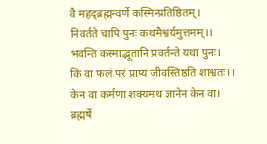वै महद्ब्रह्मन्वर्णे कस्मिन्प्रतिष्ठितम्।
निवर्तते चापि पुनः कथमैश्वर्यमुत्तमम्।।
भवन्ति कस्माद्भूतानि प्रवर्तन्ते यथा पुनः।
किं वा फलं परं प्राप्य जीवस्तिष्ठति शाश्वतः।।
केन वा कर्मणा शक्यमथ ज्ञानेन केन वा।
ब्रह्मर्षे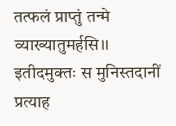तत्फलं प्राप्तुं तन्मे व्याख्यातुमर्हसि।।
इतीदमुक्तः स मुनिस्तदानीं
प्रत्याह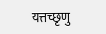यत्तच्छृणु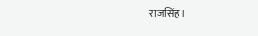राजसिंह।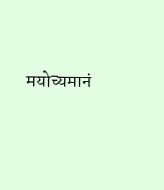मयोच्यमानं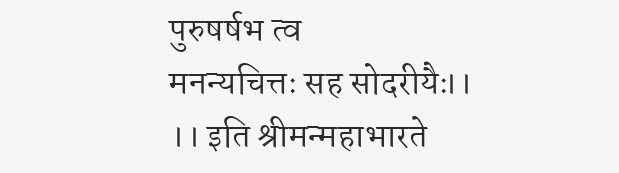पुरुषर्षभ त्व
मनन्यचित्तः सह सोदरीयैः।।
।। इति श्रीमन्महाभारते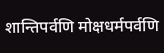शान्तिपर्वणि मोक्षधर्मपर्वणि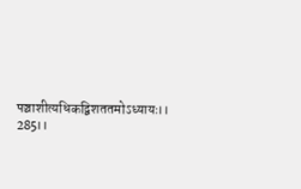पञ्चाशीत्यधिकद्विशततमोऽध्यायः।। 285।।